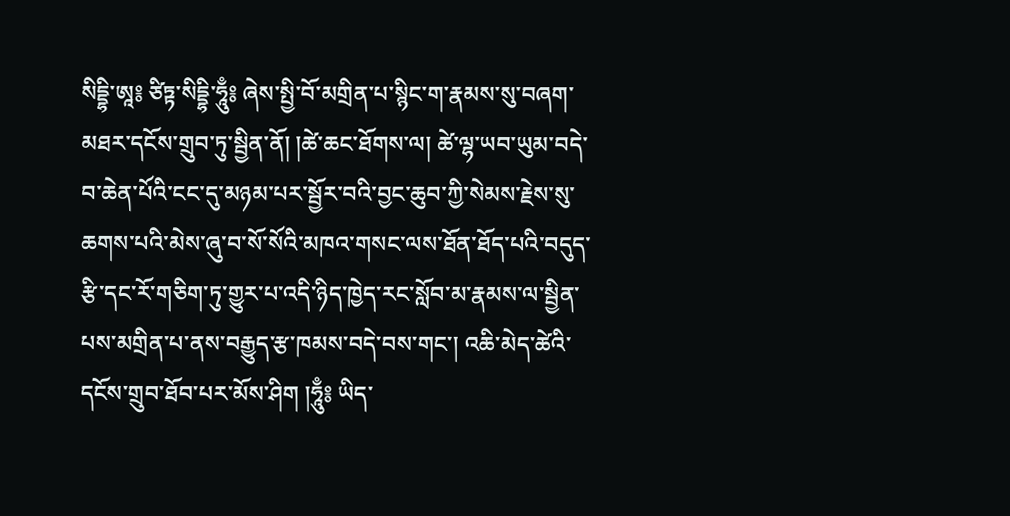སིདྡྷི་ཨཱ༔ ཙིཏྟ་སིདྡྷི་ཧཱུྃ༔ ཞེས་སྤྱི་བོ་མགྲིན་པ་སྙིང་ག་རྣམས་སུ་བཞག་མཐར་དངོས་གྲུབ་ཏུ་སྦྱིན་ནོ། །ཚེ་ཆང་ཐོགས་ལ། ཚེ་ལྷ་ཡབ་ཡུམ་བདེ་བ་ཆེན་པོའི་ངང་དུ་མཉམ་པར་སྦྱོར་བའི་བྱང་ཆུབ་ཀྱི་སེམས་རྗེས་སུ་ཆགས་པའི་མེས་ཞུ་བ་སོ་སོའི་མཁའ་གསང་ལས་ཐོན་ཐོད་པའི་བདུད་རྩི་དང་རོ་གཅིག་ཏུ་གྱུར་པ་འདི་ཉིད་ཁྱེད་རང་སློབ་མ་རྣམས་ལ་སྦྱིན་པས་མགྲིན་པ་ནས་བརྒྱུད་རྩ་ཁམས་བདེ་བས་གང་། འཆི་མེད་ཚེའི་དངོས་གྲུབ་ཐོབ་པར་མོས་ཤིག །ཧཱུྃ༔ ཡིད་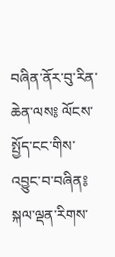བཞིན་ནོར་བུ་རིན་ཆེན་ལས༔ ལོངས་སྤྱོད་ངང་གིས་འབྱུང་བ་བཞིན༔ སྐལ་ལྡན་རིགས་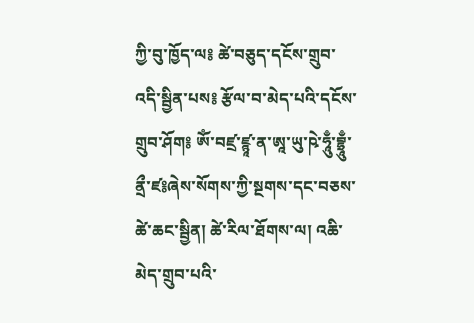ཀྱི་བུ་ཁྱོད་ལ༔ ཚེ་བཅུད་དངོས་གྲུབ་འདི་སྦྱིན་པས༔ རྩོལ་བ་མེད་པའི་དངོས་གྲུབ་ཤོག༔ ཨོཾ་བཛྲ་ཛྙཱ་ན་ཨཱ་ཡུ་ཥེ་ཧཱུྃ་བྷྲཱུྃ་ནྲྀ་ཛ༔ཞེས་སོགས་ཀྱི་སྔགས་དང་བཅས་ཚེ་ཆང་སྦྱིན། ཚེ་རིལ་ཐོགས་ལ། འཆི་མེད་གྲུབ་པའི་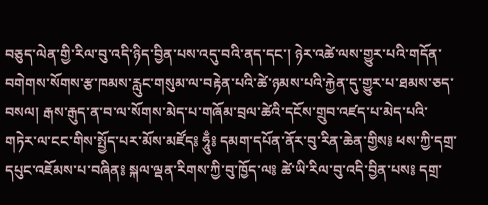བཅུད་ལེན་གྱི་རིལ་བུ་འདི་ཉིད་བྱིན་པས་འདུ་བའི་ནད་དང་། ཉེར་འཚེ་ལས་གྱུར་པའི་གདོན་བགེགས་སོགས་རྩ་ཁམས་རླུང་གསུམ་ལ་བརྟེན་པའི་ཚེ་ཉམས་པའི་རྐྱེན་དུ་གྱུར་པ་ཐམས་ཅད་བསལ། རྒས་རྒུད་ན་བ་ལ་སོགས་མེད་པ་གཞོམ་བྲལ་ཚེའི་དངོས་གྲུབ་འཛད་པ་མེད་པའི་གཏེར་ལ་ངང་གིས་སྤྱོད་པར་མོས་མཛོད༔ ཧཱུྃ༔ དམག་དཔོན་ནོར་བུ་རིན་ཆེན་གྱིས༔ ཕས་ཀྱི་དགྲ་དཔུང་འཇོམས་པ་བཞིན༔ སྐལ་ལྡན་རིགས་ཀྱི་བུ་ཁྱོད་ལ༔ ཚེ་ཡི་རིལ་བུ་འདི་བྱིན་པས༔ དགྲ་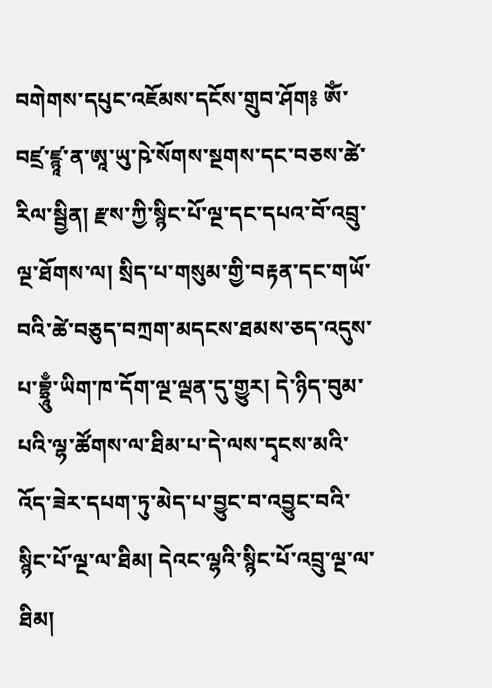བགེགས་དཔུང་འཇོམས་དངོས་གྲུབ་ཤོག༔ ཨོཾ་བཛྲ་ཛྙཱ་ན་ཨཱ་ཡུ་ཥེ་སོགས་སྔགས་དང་བཅས་ཚེ་རིལ་སྦྱིན། རྫས་ཀྱི་སྙིང་པོ་ལྔ་དང་དཔའ་བོ་འབྲུ་ལྔ་ཐོགས་ལ། སྲིད་པ་གསུམ་གྱི་བརྟན་དང་གཡོ་བའི་ཚེ་བཅུད་བཀྲག་མདངས་ཐམས་ཅད་འདུས་པ་བྷྲཱུྃ་ཡིག་ཁ་དོག་ལྔ་ལྡན་དུ་གྱུར། དེ་ཉིད་བུམ་པའི་ལྷ་ཚོགས་ལ་ཐིམ་པ་དེ་ལས་དྭངས་མའི་འོད་ཟེར་དཔག་ཏུ་མེད་པ་བྱུང་བ་འབྱུང་བའི་སྙིང་པོ་ལྔ་ལ་ཐིམ། དེའང་ལྷའི་སྙིང་པོ་འབྲུ་ལྔ་ལ་ཐིམ།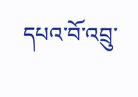དཔའ་བོ་འབྲུ་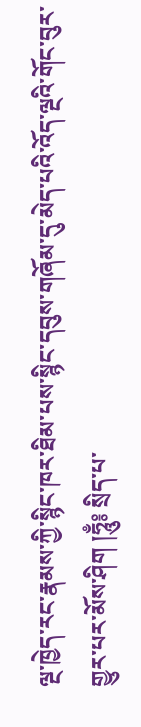ལྔ་ཁྱེད་རང་རྣམས་ཀྱི་སྙིང་ཁར་ཐིམ་པས་སྙིང་དབུས་གཞོམ་དུ་མེད་པའི་འོད་ལྔའི་གོང་བུར་གྱུར་པར་མོས་ཤིག །ཧཱུྃ༔ སྲིད་པ་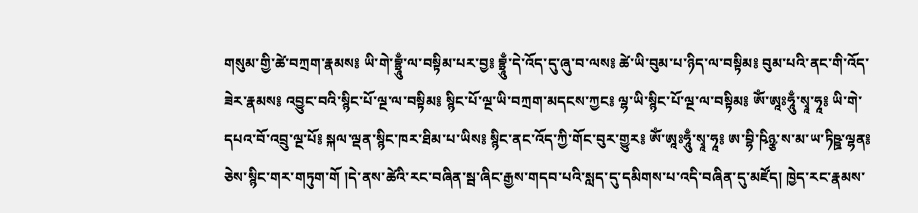གསུམ་གྱི་ཚེ་བཀྲག་རྣམས༔ ཡི་གེ་བྷྲཱུྃ་ལ་བསྟིམ་པར་བྱ༔ བྷྲཱུྃ་དེ་འོད་དུ་ཞུ་བ་ལས༔ ཚེ་ཡི་བུམ་པ་ཉིད་ལ་བསྟིམ༔ བུམ་པའི་ནང་གི་འོད་ཟེར་རྣམས༔ འབྱུང་བའི་སྙིང་པོ་ལྔ་ལ་བསྟིམ༔ སྙིང་པོ་ལྔ་ཡི་བཀྲག་མདངས་ཀྱང༔ ལྷ་ཡི་སྙིང་པོ་ལྔ་ལ་བསྟིམ༔ ཨོཾ་ཨཱཿཧཱུྃ་སྭཱ་ཧཱ༔ ཡི་གེ་དཔའ་བོ་འབྲུ་ལྔ་པོ༔ སྐལ་ལྡན་སྙིང་ཁར་ཐིམ་པ་ཡིས༔ སྙིང་ནང་འོད་ཀྱི་གོང་བུར་གྱུར༔ ཨོཾ་ཨཱཿཧཱུྃ་སྭཱ་ཧཱ༔ ཨ་བྷི་ཥིཉྩ་ས་མ་ཡ་ཏིཥྛ་ལྷན༔ ཅེས་སྙིང་གར་གཏུག་གོ །དེ་ནས་ཚེའི་རང་བཞིན་སྦ་ཞིང་རྒྱས་གདབ་པའི་སླད་དུ་དམིགས་པ་འདི་བཞིན་དུ་མཛོད། ཁྱེད་རང་རྣམས་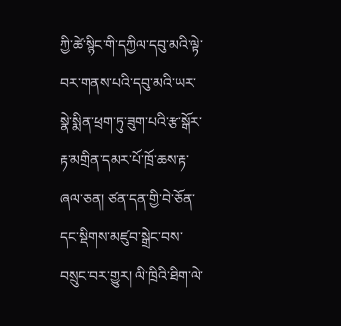ཀྱི་ཚེ་སྙིང་གི་དཀྱིལ་དབུ་མའི་ལྟེ་བར་གནས་པའི་དབུ་མའི་ཡར་སྣེ་སྨིན་ཕྲག་ཏུ་ཟུག་པའི་རྩ་སྒོར་རྟ་མགྲིན་དམར་པོ་ཁྲོ་ཆས་རྟ་ཞལ་ཅན། ཙན་དན་གྱི་བེ་ཅོན་དང་སྡིགས་མཛུབ་སྒྲེང་བས་བསྲུང་བར་གྱུར། ལི་ཁྲིའི་ཐིག་ལེ་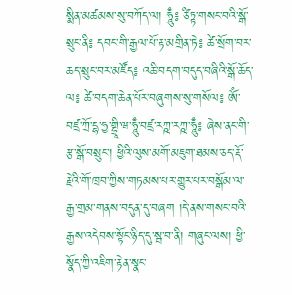སྨིན་མཚམས་སུ་བཀོད་ལ། ཧཱུྃ༔ ཙིཏྟ་གསང་བའི་སྒོ་སྲུང་ནི༔ དབང་གི་རྒྱལ་པོ་རྟ་མགྲིན་ཏེ༔ ཚེ་སྲོག་བར་ཆད་སྲུང་བར་མཛོད༔ འཆི་བདག་བདུད་བཞིའི་སྒོ་ཆོད་ལ༔ ཚེ་བདག་ཆེན་པོར་བཞུགས་སུ་གསོལ༔ ཨོཾ་བཛྲ་ཀྲོ་དྷ་ཧྱ་གྷྲཱི་ཝ་ཧཱུྃ་བཛྲ་རཀྵ་རཀྵ་ཧཱུྃ༔ ཞེས་ནང་གི་རྩ་སྒོ་བསྲུང་། ཕྱིའི་ལུས་མགོ་མཇུག་ཐམས་ཅད་རྡོ་རྗེའི་གོ་ཁྲབ་ཀྱིས་གཏམས་པར་གྱུར་པར་བསྒོམ་ལ་རྒྱ་གྲམ་གནས་བདུན་དུ་བཞག །དེ་ནས་གསང་བའི་རྒྱས་འདེབས་སྟོང་ཉིད་དུ་སྦ་བ་ནི། གཞུང་ལས། ཕྱི་སྣོད་ཀྱི་འཇིག་རྟེན་སྣང་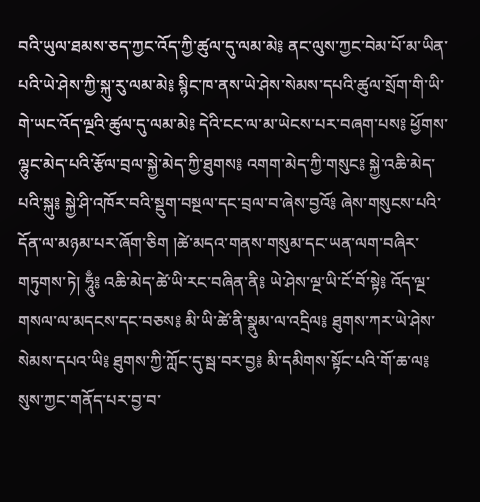བའི་ཡུལ་ཐམས་ཅད་ཀྱང་འོད་ཀྱི་ཚུལ་དུ་ལམ་མེ༔ ནང་ལུས་ཀྱང་བེམ་པོ་མ་ཡིན་པའི་ཡེ་ཤེས་ཀྱི་སྐུ་རུ་ལམ་མེ༔ སྙིང་ཁ་ནས་ཡེ་ཤེས་སེམས་དཔའི་ཚུལ་སྲོག་གི་ཡི་གེ་ཡང་འོད་ལྔའི་ཚུལ་དུ་ལམ་མེ༔ དེའི་ངང་ལ་མ་ཡེངས་པར་བཞག་པས༔ ཕྱོགས་ལྷུང་མེད་པའི་རྩོལ་བྲལ་སྐྱེ་མེད་ཀྱི་ཐུགས༔ འགག་མེད་ཀྱི་གསུང༔ སྐྱེ་འཆི་མེད་པའི་སྐུ༔ སྐྱེ་ཤི་འཁོར་བའི་སྡུག་བསྔལ་དང་བྲལ་བ་ཞེས་བྱའོ༔ ཞེས་གསུངས་པའི་དོན་ལ་མཉམ་པར་ཞོག་ཅིག །ཚེ་མདའ་གནས་གསུམ་དང་ཡན་ལག་བཞིར་གཏུགས་ཏེ། ཧཱུྃ༔ འཆི་མེད་ཚེ་ཡི་རང་བཞིན་ནི༔ ཡེ་ཤེས་ལྔ་ཡི་ངོ་བོ་སྟེ༔ འོད་ལྔ་གསལ་ལ་མདངས་དང་བཅས༔ མི་ཡི་ཚེ་ནི་སྣུམ་ལ་འདྲིལ༔ ཐུགས་ཀར་ཡེ་ཤེས་སེམས་དཔའ་ཡི༔ ཐུགས་ཀྱི་ཀློང་དུ་སྦ་བར་བྱ༔ མི་དམིགས་སྟོང་པའི་གོ་ཆ་ལ༔ སུས་ཀྱང་གནོད་པར་བྱ་བ་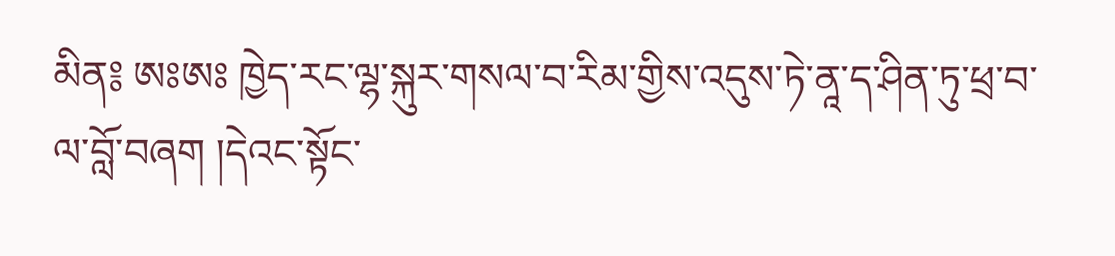མིན༔ ཨཿཨཿ ཁྱེད་རང་ལྷ་སྐུར་གསལ་བ་རིམ་གྱིས་འདུས་ཏེ་ནཱ་ད་ཤིན་ཏུ་ཕྲ་བ་ལ་བློ་བཞག །དེའང་སྟོང་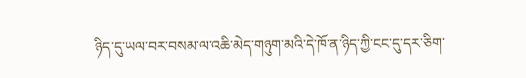ཉིད་དུ་ཡལ་བར་བསམ་ལ་འཆི་མེད་གཉུག་མའི་དེ་ཁོ་ན་ཉིད་ཀྱི་ངང་དུ་དར་ཅིག་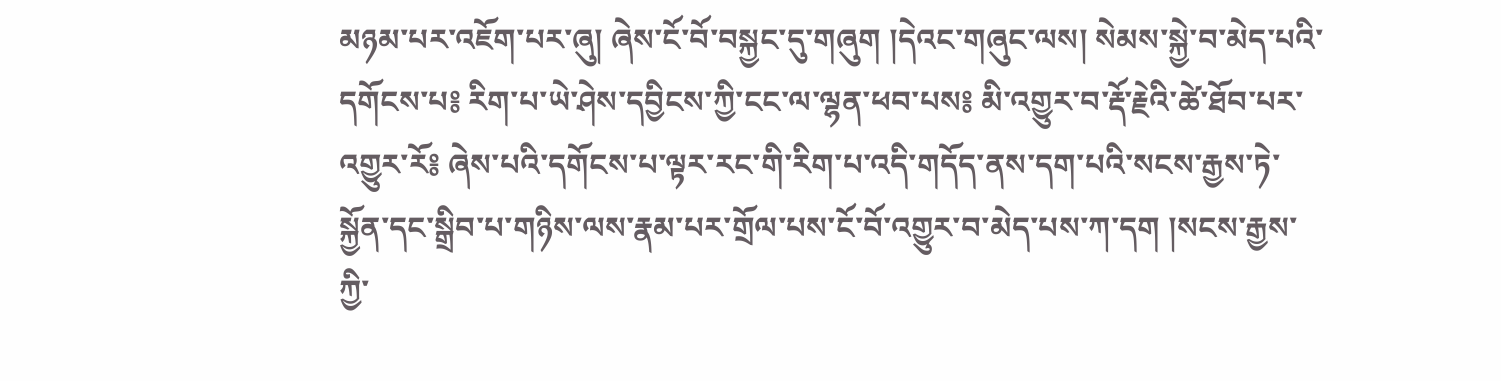མཉམ་པར་འཇོག་པར་ཞུ། ཞེས་ངོ་བོ་བསྐྱང་དུ་གཞུག །དེའང་གཞུང་ལས། སེམས་སྐྱེ་བ་མེད་པའི་དགོངས་པ༔ རིག་པ་ཡེ་ཤེས་དབྱིངས་ཀྱི་ངང་ལ་ལྷན་ཕབ་པས༔ མི་འགྱུར་བ་རྡོ་རྗེའི་ཚེ་ཐོབ་པར་འགྱུར་རོ༔ ཞེས་པའི་དགོངས་པ་ལྟར་རང་གི་རིག་པ་འདི་གདོད་ནས་དག་པའི་སངས་རྒྱས་ཏེ་སྐྱོན་དང་སྒྲིབ་པ་གཉིས་ལས་རྣམ་པར་གྲོལ་པས་ངོ་བོ་འགྱུར་བ་མེད་པས་ཀ་དག །སངས་རྒྱས་ཀྱི་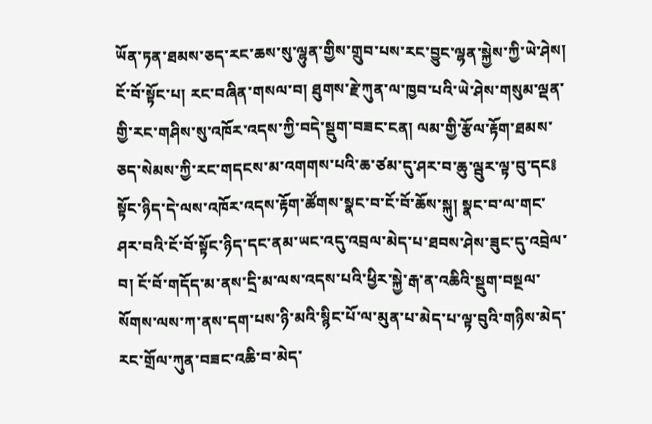ཡོན་ཏན་ཐམས་ཅད་རང་ཆས་སུ་ལྷུན་གྱིས་གྲུབ་པས་རང་བྱུང་ལྷན་སྐྱེས་ཀྱི་ཡེ་ཤེས། ངོ་བོ་སྟོང་པ། རང་བཞིན་གསལ་བ། ཐུགས་རྗེ་ཀུན་ལ་ཁྱབ་པའི་ཡེ་ཤེས་གསུམ་ལྡན་གྱི་རང་གཤིས་སུ་འཁོར་འདས་ཀྱི་བདེ་སྡུག་བཟང་ངན། ལམ་གྱི་རྩོལ་རྟོག་ཐམས་ཅད་སེམས་ཀྱི་རང་གདངས་མ་འགགས་པའི་ཆ་ཙམ་དུ་ཤར་བ་ཆུ་ལྦུར་ལྟ་བུ་དང༔ སྟོང་ཉིད་དེ་ལས་འཁོར་འདས་རྟོག་ཚོགས་སྣང་བ་ངོ་བོ་ཆོས་སྐུ། སྣང་བ་ལ་གང་ཤར་བའི་ངོ་བོ་སྟོང་ཉིད་དང་ནམ་ཡང་འདུ་འབྲལ་མེད་པ་ཐབས་ཤེས་ཟུང་དུ་འབྲེལ་བ། ངོ་བོ་གདོད་མ་ནས་དྲི་མ་ལས་འདས་པའི་ཕྱིར་སྐྱེ་རྒ་ན་འཆིའི་སྡུག་བསྔལ་སོགས་ལས་ཀ་ནས་དག་པས་ཉི་མའི་སྙིང་པོ་ལ་མུན་པ་མེད་པ་ལྟ་བུའི་གཉིས་མེད་རང་གྲོལ་ཀུན་བཟང་འཆི་བ་མེད་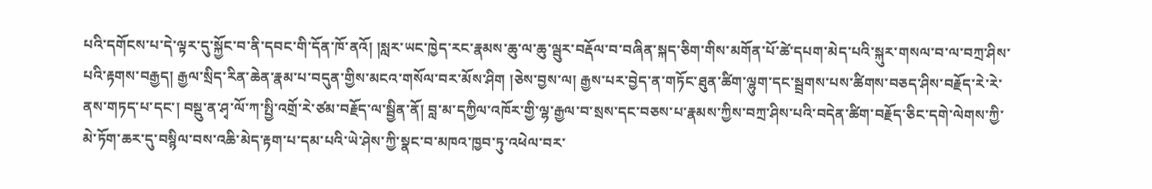པའི་དགོངས་པ་དེ་ལྟར་དུ་སྐྱོང་བ་ནི་དབང་གི་དོན་ཁོ་ནའོ། །སླར་ཡང་ཁྱེད་རང་རྣམས་ཆུ་ལ་ཆུ་ལྦུར་བརྡོལ་བ་བཞིན་སྐད་ཅིག་གིས་མགོན་པོ་ཚེ་དཔག་མེད་པའི་སྐུར་གསལ་བ་ལ་བཀྲ་ཤིས་པའི་རྟགས་བརྒྱད། རྒྱལ་སྲིད་རིན་ཆེན་རྣམ་པ་བདུན་གྱིས་མངའ་གསོལ་བར་མོས་ཤིག །ཅེས་བྱས་ལ། རྒྱས་པར་བྱེད་ན་གཏོང་ཐུན་ཚིག་ལྷུག་དང་སྦྲགས་པས་ཚིགས་བཅད་ཤིས་བརྗོད་རེ་རེ་ནས་གཏད་པ་དང་། བསྡུ་ན་ཤྭ་ལོ་ཀ་སྤྱི་འགྲོ་རེ་ཙམ་བརྗོད་ལ་སྦྱིན་ནོ། བླ་མ་དཀྱིལ་འཁོར་གྱི་ལྷ་རྒྱལ་བ་སྲས་དང་བཅས་པ་རྣམས་ཀྱིས་བཀྲ་ཤིས་པའི་བདེན་ཚིག་བརྗོད་ཅིང་དགེ་ལེགས་ཀྱི་མེ་ཏོག་ཆར་དུ་བསྙིལ་བས་འཆི་མེད་རྟག་པ་དམ་པའི་ཡེ་ཤེས་ཀྱི་སྣང་བ་མཁའ་ཁྱབ་ཏུ་འཕེལ་བར་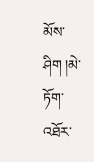མོས་ཤིག །མེ་ཏོག་འཐོར་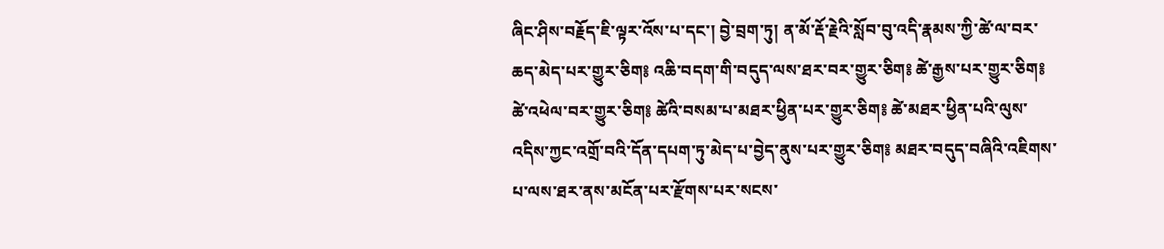ཞིང་ཤིས་བརྗོད་ཇི་ལྟར་འོས་པ་དང་། བྱེ་བྲག་ཏུ། ན་མོ་རྡོ་རྗེའི་སློབ་བུ་འདི་རྣམས་ཀྱི་ཚེ་ལ་བར་ཆད་མེད་པར་གྱུར་ཅིག༔ འཆི་བདག་གི་བདུད་ལས་ཐར་བར་གྱུར་ཅིག༔ ཚེ་རྒྱས་པར་གྱུར་ཅིག༔ ཚེ་འཕེལ་བར་གྱུར་ཅིག༔ ཚེའི་བསམ་པ་མཐར་ཕྱིན་པར་གྱུར་ཅིག༔ ཚེ་མཐར་ཕྱིན་པའི་ལུས་འདིས་ཀྱང་འགྲོ་བའི་དོན་དཔག་ཏུ་མེད་པ་བྱེད་ནུས་པར་གྱུར་ཅིག༔ མཐར་བདུད་བཞིའི་འཇིགས་པ་ལས་ཐར་ནས་མངོན་པར་རྫོགས་པར་སངས་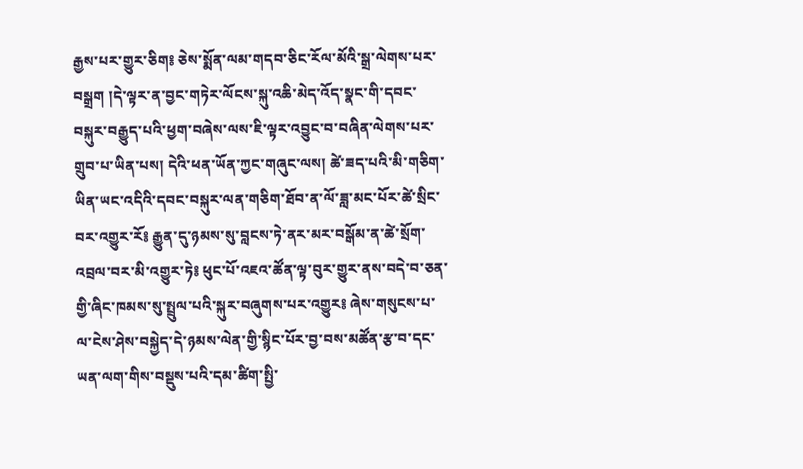རྒྱས་པར་གྱུར་ཅིག༔ ཅེས་སྨོན་ལམ་གདབ་ཅིང་རོལ་མོའི་སྒྲ་ལེགས་པར་བསྒྲག །དེ་ལྟར་ན་བྱང་གཏེར་ལོངས་སྐུ་འཆི་མེད་འོད་སྣང་གི་དབང་བསྐུར་བརྒྱུད་པའི་ཕྱག་བཞེས་ལས་ཇི་ལྟར་འབྱུང་བ་བཞིན་ལེགས་པར་གྲུབ་པ་ཡིན་པས། དེའི་ཕན་ཡོན་ཀྱང་གཞུང་ལས། ཚེ་ཟད་པའི་མི་གཅིག་ཡིན་ཡང་འདིའི་དབང་བསྐུར་ལན་གཅིག་ཐོབ་ན་ལོ་ཟླ་མང་པོར་ཚེ་སྲིང་བར་འགྱུར་རོ༔ རྒྱུན་དུ་ཉམས་སུ་བླངས་ཏེ་ནར་མར་བསྒོམ་ན་ཚེ་སྲོག་འབྲལ་བར་མི་འགྱུར་ཏེ༔ ཕུང་པོ་འཇའ་ཚོན་ལྟ་བུར་གྱུར་ནས་བདེ་བ་ཅན་གྱི་ཞིང་ཁམས་སུ་སྤྲུལ་པའི་སྐུར་བཞུགས་པར་འགྱུར༔ ཞེས་གསུངས་པ་ལ་ངེས་ཤེས་བསྐྱེད་དེ་ཉམས་ལེན་གྱི་སྙིང་པོར་བྱ་བས་མཚོན་རྩ་བ་དང་ཡན་ལག་གིས་བསྡུས་པའི་དམ་ཚིག་སྤྱི་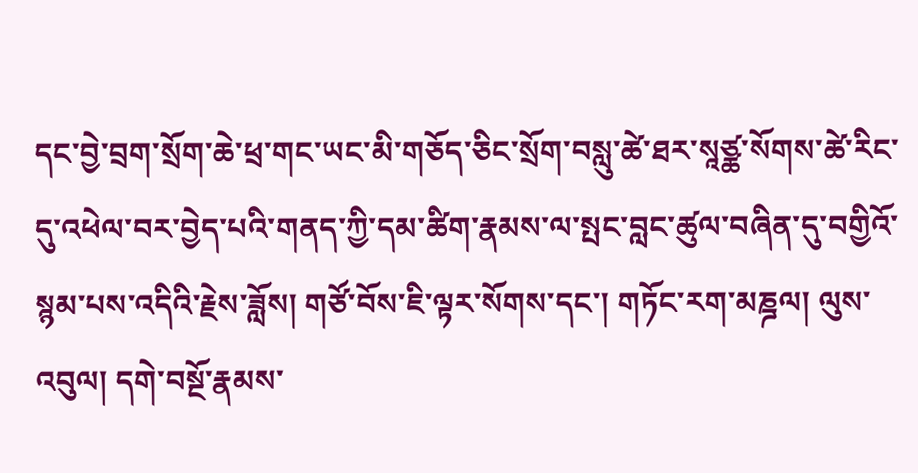དང་བྱེ་བྲག་སྲོག་ཆེ་ཕྲ་གང་ཡང་མི་གཅོད་ཅིང་སྲོག་བསླུ་ཚེ་ཐར་སཱཙྪ་སོགས་ཚེ་རིང་དུ་འཕེལ་བར་བྱེད་པའི་གནད་ཀྱི་དམ་ཚིག་རྣམས་ལ་སྤང་བླང་ཚུལ་བཞིན་དུ་བགྱིའོ་སྙམ་པས་འདིའི་རྗེས་ཟློས། གཙོ་བོས་ཇི་ལྟར་སོགས་དང་། གཏོང་རག་མཎྜལ། ལུས་འབུལ། དགེ་བསྔོ་རྣམས་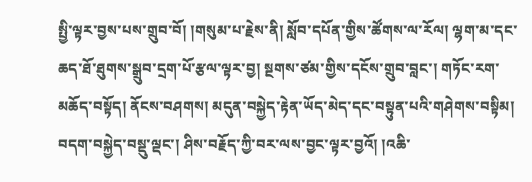སྤྱི་ལྟར་བྱས་པས་གྲུབ་བོ། །གསུམ་པ་རྗེས་ནི། སློབ་དཔོན་གྱིས་ཚོགས་ལ་རོལ། ལྷག་མ་དང་ཆད་ཐོ་ཐུགས་སྒྲུབ་དྲག་པོ་རྩལ་ལྟར་བྱ། སྔགས་ཙམ་གྱིས་དངོས་གྲུབ་བླང་། གཏོང་རག་མཆོད་བསྟོད། ནོངས་བཤགས། མདུན་བསྐྱེད་རྟེན་ཡོད་མེད་དང་བསྟུན་པའི་གཤེགས་བསྟིམ། བདག་བསྐྱེད་བསྡུ་ལྡང་། ཤིས་བརྗོད་ཀྱི་བར་ལས་བྱང་ལྟར་བྱའོ། །འཆི་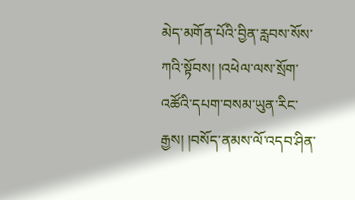མེད་མགོན་པོའི་བྱིན་རླབས་སོས་ཀའི་སྟོབས། །འཕེལ་ལས་སྲོག་འཚོའི་དཔག་བསམ་ཡུན་རིང་རྒྱས། །བསོད་ནམས་ལོ་འདབ་ཤིན་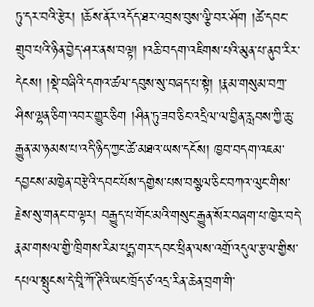ཏུ་དར་བའི་རྩེར། །ཆོས་ནོར་འདོད་ཐར་འབྲས་བུས་ལྕི་བར་ཤོག །ཚེ་དབང་གྲུབ་པའི་ཉིན་བྱེད་ཤར་ནས་བལྟ། །འཆི་བདག་འཇིགས་པའི་མུན་པ་ནུབ་རིར་དེངས། །སྡེ་བཞིའི་དགའ་ཚལ་དབུས་སུ་བཞད་པ་སྟེ། །རྣམ་གསུམ་བཀྲ་ཤིས་ལྷན་ཅིག་འབར་གྱུར་ཅིག །ཤིན་ཏུ་ཟབ་ཅིང་འདྲིལ་ལ་བྱིན་རླབས་ཀྱི་ཆུ་རྒྱུན་མ་ཉམས་པ་འདི་ཉིད་ཀྱང་ཚེ་མཐའ་ཡས་དངོས། ཁྱབ་བདག་འཇམ་དབྱངས་མཁྱེན་བརྩེའི་དབང་པོས་དགྱེས་པས་བསྩལ་ཅིང་བཀའ་ལུང་གིས་རྗེས་སུ་གནང་བ་ལྟར། བརྒྱུད་པ་གོང་མའི་གསུང་རྒྱུན་སོར་བཞག་པ་ཁྱེར་བདེ་རྣམ་གསལ་གྱི་ཁྲིགས་རིམ་པདྨ་གར་དབང་ཕྲིན་ལས་འགྲོ་འདུལ་རྩལ་གྱིས་དཔལ་སྤུངས་དེ་བཱི་ཀོ་ཊིའི་ཡང་ཁྲོད་ཙ་འདྲ་རིན་ཆེན་བྲག་གི་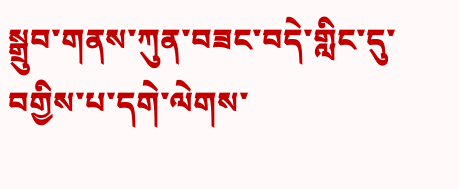སྒྲུབ་གནས་ཀུན་བཟང་བདེ་གླིང་དུ་བགྱིས་པ་དགེ་ལེགས་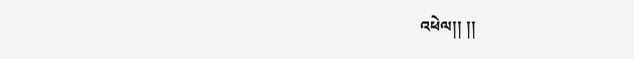འཕེལ།། །།